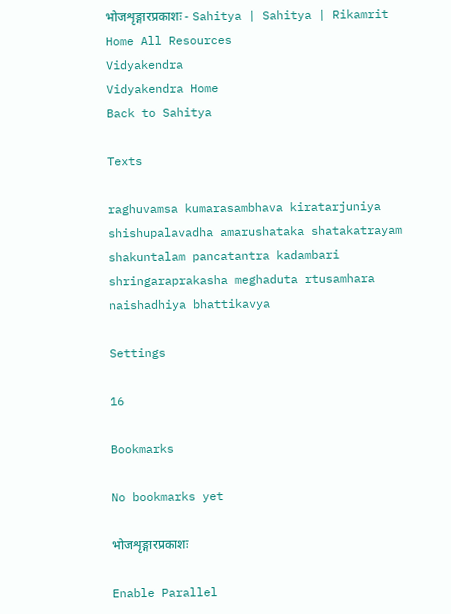भोजशृङ्गारप्रकाशः - Sahitya | Sahitya | Rikamrit
Home All Resources
Vidyakendra
Vidyakendra Home
Back to Sahitya

Texts

raghuvamsa kumarasambhava kiratarjuniya shishupalavadha amarushataka shatakatrayam shakuntalam pancatantra kadambari shringaraprakasha meghaduta rtusamhara naishadhiya bhattikavya

Settings

16

Bookmarks

No bookmarks yet

भोजशृङ्गारप्रकाशः

Enable Parallel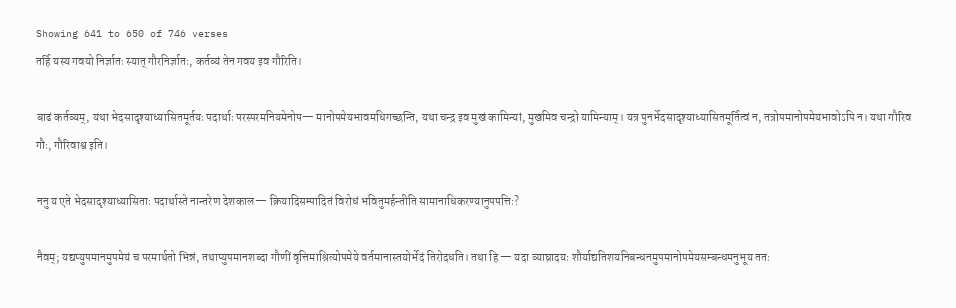Showing 641 to 650 of 746 verses
तर्हि यस्य गवयो निर्ज्ञातः स्यात् गौरनिर्ज्ञातः, कर्तव्यं तेन गवय इव गौरिति।

बाढं कर्तव्यम्, यथा भेदसादृश्याध्यासितमूर्तयः पदार्थाः परस्परमनियमेनोप— मानोपमेयभावमधिगच्छन्ति, यथा चन्द्र इव मुखं कामिन्यां, मुखमिव चन्द्रो यामिन्याम्। यत्र पुनर्भेदसादृश्याध्यासितमूर्तित्वं न, तत्रोपमानोपमेयभावोऽपि न। यथा गौरिव गौः, गौरिवाश्व इति।

ननु य एते भेदसादृश्याध्यासिताः पदार्थास्ते नान्तरेण देशकाल— क्रियादिसम्पादितं विरोधं भवितुमर्हन्तीति सामानाधिकरण्यानुपपत्तिः?

नैवम्; यद्यप्युपमानमुपमेयं च परमार्थतो भिन्नं, तथाप्युपमानशब्दा गौणीं वृत्तिमाश्रित्योपमेये वर्तमानास्तयोर्भेदं तिरोदधति। तथा हि — यदा व्याघ्रादयः शौर्याद्यतिशयनिबन्धनमुपमानोपमेयसम्बन्धमनुभूय ततः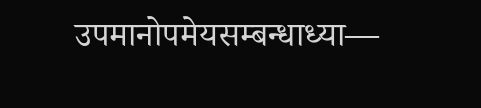उपमानोपमेयसम्बन्धाध्या—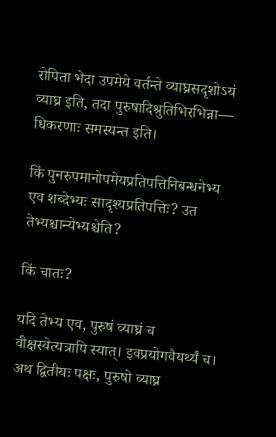रोपिता भेदा उपमेये वर्तन्ते व्याघ्रसदृशोऽयं व्याघ्र इति, तदा पुरुषादिश्रुतिभिरभिन्ना— धिकरणाः समस्यन्त इति।

किं पुनरुपमानोपमेयप्रतिपत्तिनिबन्धनेभ्य एव शब्देभ्यः सादृश्यप्रतिपत्तिः? उत तेभ्यश्चान्येभ्यश्चेति?

किं चातः?

यदि तेभ्य एव, पुरुषं व्याघ्रं च वीक्षस्वेत्यत्रापि स्यात्। इवप्रयोगवैयर्थ्यं च। अथ द्वितीयः पक्षः, पुरुषो व्याघ्र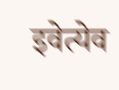इवेत्येव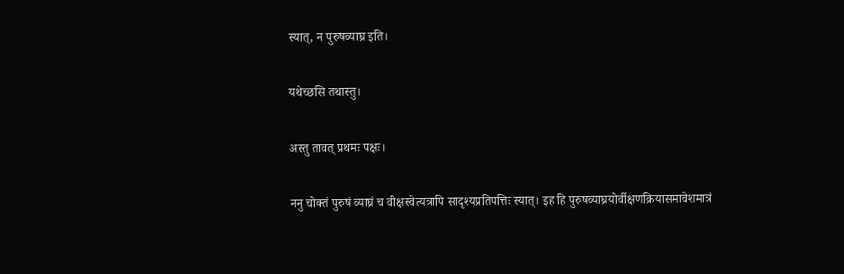स्यात्, न पुरुषव्याघ्र इति।

यथेच्छसि तथास्तु।

अस्तु तावत् प्रथमः पक्षः।

ननु चोक्तं पुरुषं व्याघ्रं च वीक्षस्वेत्यत्रापि सादृश्यप्रतिपत्तिः स्यात्। इह हि पुरुषव्याघ्रयोर्वीक्षणक्रियासमावेशमात्रं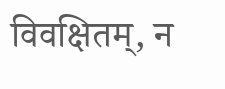विवक्षितम्, न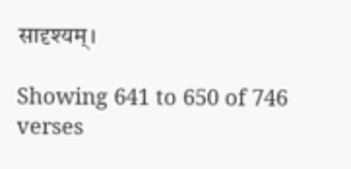सादृश्यम्।

Showing 641 to 650 of 746 verses